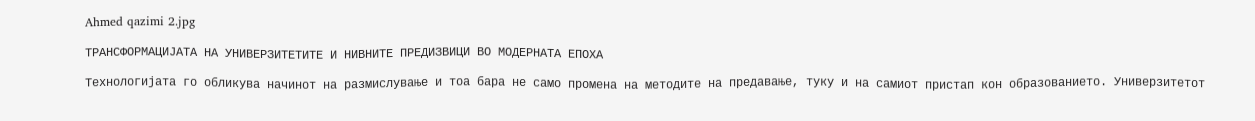Ahmed qazimi 2.jpg

ТРАНСФОРМАЦИЈАТА НА УНИВЕРЗИТЕТИТЕ И НИВНИТЕ ПРЕДИЗВИЦИ ВО МОДЕРНАТА ЕПОХА

Технологијата го обликува начинот на размислување и тоа бара не само промена на методите на предавање, туку и на самиот пристап кон образованието. Универзитетот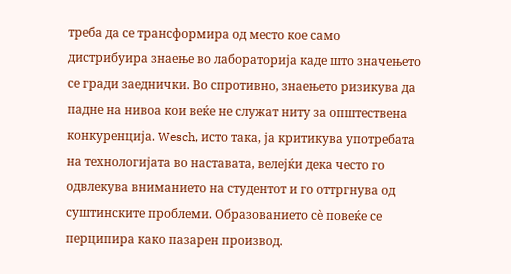треба да се трансформира од место кое само дистрибуира знаење во лабораторија каде што значењето се гради заеднички. Во спротивно, знаењето ризикува да падне на нивоа кои веќе не служат ниту за општествена конкуренција. Wesch, исто така, ја критикува употребата на технологијата во наставата, велејќи дека често го одвлекува вниманието на студентот и го оттргнува од суштинските проблеми. Образованието сѐ повеќе се перципира како пазарен производ.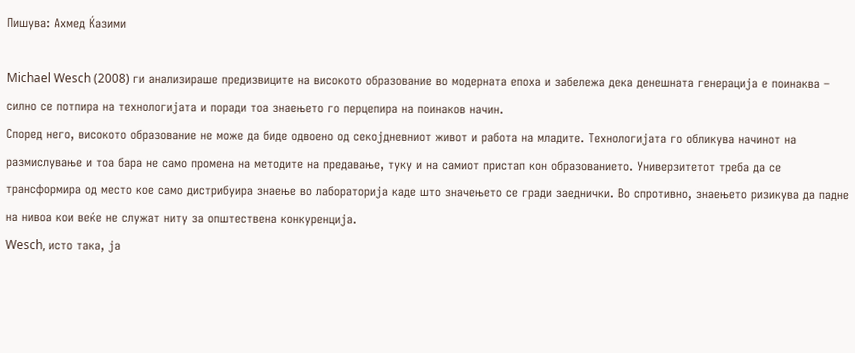Пишува: Ахмед Ќазими

Michael Wesch (2008) ги анализираше предизвиците на високото образование во модерната епоха и забележа дека денешната генерација е поинаква – силно се потпира на технологијата и поради тоа знаењето го перцепира на поинаков начин.
Според него, високото образование не може да биде одвоено од секојдневниот живот и работа на младите. Технологијата го обликува начинот на размислување и тоа бара не само промена на методите на предавање, туку и на самиот пристап кон образованието. Универзитетот треба да се трансформира од место кое само дистрибуира знаење во лабораторија каде што значењето се гради заеднички. Во спротивно, знаењето ризикува да падне на нивоа кои веќе не служат ниту за општествена конкуренција.
Wesch, исто така, ја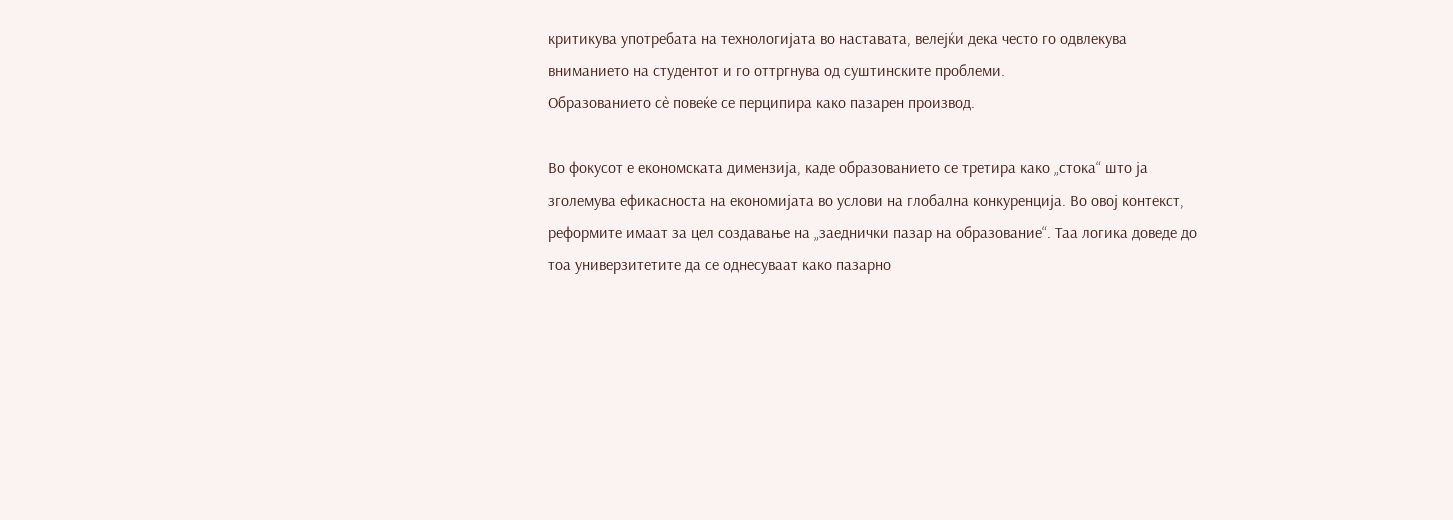критикува употребата на технологијата во наставата, велејќи дека често го одвлекува вниманието на студентот и го оттргнува од суштинските проблеми.
Образованието сѐ повеќе се перципира како пазарен производ.

Во фокусот е економската димензија, каде образованието се третира како „стока“ што ја зголемува ефикасноста на економијата во услови на глобална конкуренција. Во овој контекст, реформите имаат за цел создавање на „заеднички пазар на образование“. Таа логика доведе до тоа универзитетите да се однесуваат како пазарно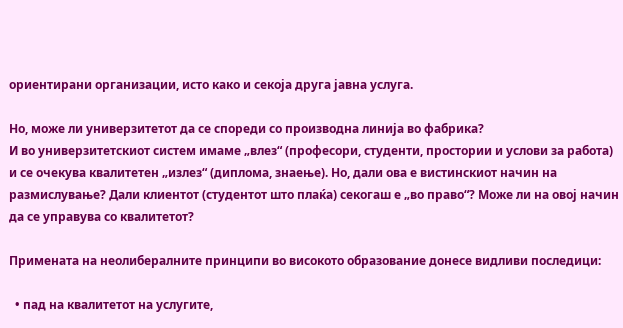ориентирани организации, исто како и секоја друга јавна услуга.

Но, може ли универзитетот да се спореди со производна линија во фабрика?
И во универзитетскиот систем имаме „влез“ (професори, студенти, простории и услови за работа) и се очекува квалитетен „излез“ (диплома, знаење). Но, дали ова е вистинскиот начин на размислување? Дали клиентот (студентот што плаќа) секогаш е „во право“? Може ли на овој начин да се управува со квалитетот?

Примената на неолибералните принципи во високото образование донесе видливи последици:

  • пад на квалитетот на услугите,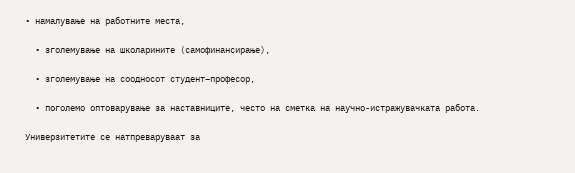• намалување на работните места,

  • зголемување на школарините (самофинансирање),

  • зголемување на соодносот студент–професор,

  • поголемо оптоварување за наставниците, често на сметка на научно-истражувачката работа.

Универзитетите се натпреваруваат за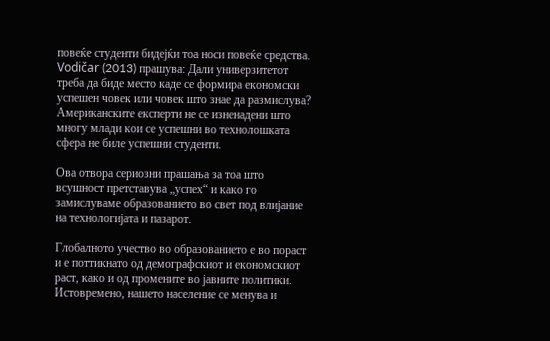повеќе студенти бидејќи тоа носи повеќе средства.
Vodičar (2013) прашува: Дали универзитетот треба да биде место каде се формира економски успешен човек или човек што знае да размислува?
Американските експерти не се изненадени што многу млади кои се успешни во технолошката сфера не биле успешни студенти.

Ова отвора сериозни прашања за тоа што всушност претставува „успех“ и како го замислуваме образованието во свет под влијание на технологијата и пазарот.

Глобалното учество во образованието е во пораст и е поттикнато од демографскиот и економскиот раст, како и од промените во јавните политики. Истовремено, нашето население се менува и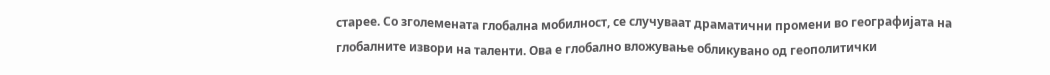старее. Со зголемената глобална мобилност, се случуваат драматични промени во географијата на глобалните извори на таленти. Ова е глобално вложување обликувано од геополитички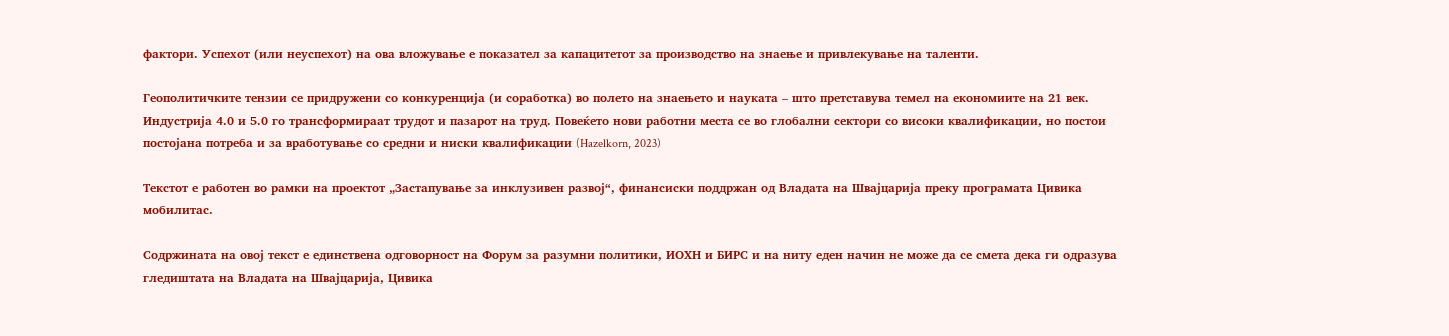фактори. Успехот (или неуспехот) на ова вложување е показател за капацитетот за производство на знаење и привлекување на таленти.

Геополитичките тензии се придружени со конкуренција (и соработка) во полето на знаењето и науката – што претставува темел на економиите на 21 век. Индустрија 4.0 и 5.0 го трансформираат трудот и пазарот на труд. Повеќето нови работни места се во глобални сектори со високи квалификации, но постои постојана потреба и за вработување со средни и ниски квалификации (Hazelkorn, 2023)

Текстот е работен во рамки на проектот „Застапување за инклузивен развој“, финансиски поддржан од Владата на Швајцарија преку програмата Цивика мобилитас.

Содржината на овој текст е единствена одговорност на Форум за разумни политики, ИОХН и БИРС и на ниту еден начин не може да се смета дека ги одразува гледиштата на Владата на Швајцарија, Цивика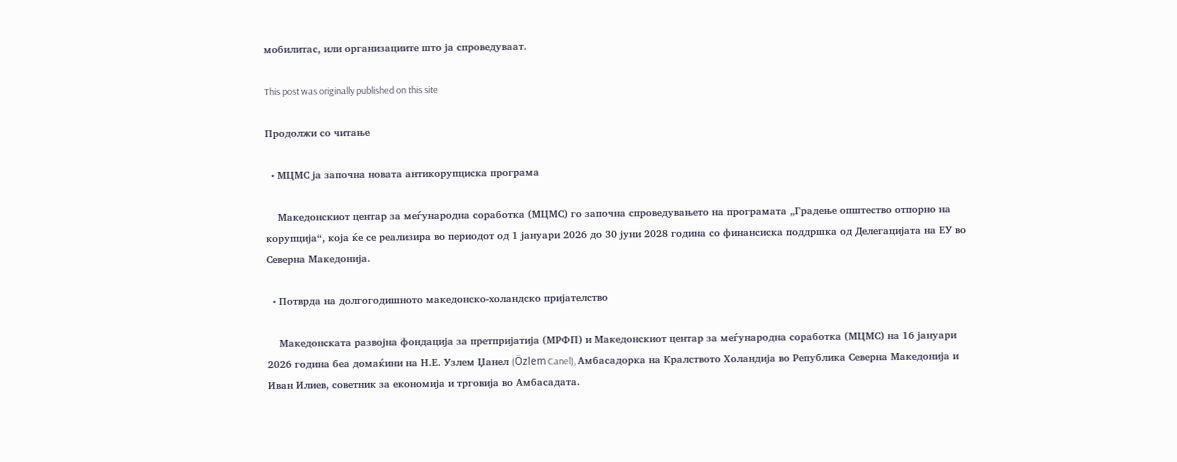мобилитас, или организациите што ја спроведуваат.

This post was originally published on this site

Продолжи со читање

  • МЦМС ја започна новата антикорупциска програма

    Македонскиот центар за меѓународна соработка (МЦМС) го започна спроведувањето на програмата „Градење општество отпорно на корупција“, која ќе се реализира во периодот од 1 јануари 2026 до 30 јуни 2028 година со финансиска поддршка од Делегацијата на ЕУ во Северна Македонија.

  • Потврда на долгогодишното македонско-холандско пријателство

    Македонската развојна фондација за претпријатија (МРФП) и Македонскиот центар за меѓународна соработка (МЦМС) на 16 јануари 2026 година беа домаќини на Н.Е. Узлем Џанел (Özlem Canel), Амбасадорка на Кралството Холандија во Република Северна Македонија и Иван Илиев, советник за економија и трговија во Амбасадата.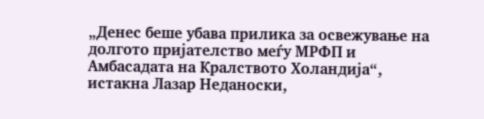„Денес беше убава прилика за освежување на долгото пријателство меѓу МРФП и Амбасадата на Кралството Холандија“, истакна Лазар Неданоски,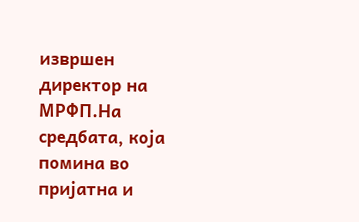извршен директор на МРФП.На средбата, која помина во пријатна и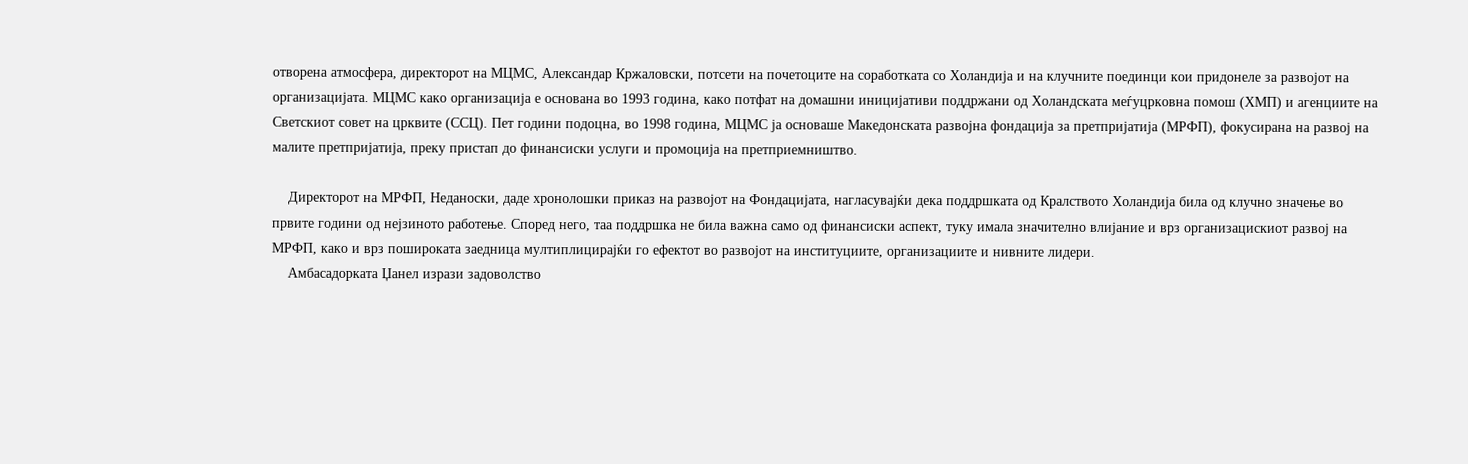отворена атмосфера, директорот на МЦМС, Александар Кржаловски, потсети на почетоците на соработката со Холандија и на клучните поединци кои придонеле за развојот на организацијата. МЦМС како организација е основана во 1993 година, како потфат на домашни иницијативи поддржани од Холандската меѓуцрковна помош (ХМП) и агенциите на Светскиот совет на црквите (ССЦ). Пет години подоцна, во 1998 година, МЦМС ја основаше Македонската развојна фондација за претпријатија (МРФП), фокусирана на развој на малите претпријатија, преку пристап до финансиски услуги и промоција на претприемништво.

    Директорот на МРФП, Неданоски, даде хронолошки приказ на развојот на Фондацијата, нагласувајќи дека поддршката од Кралството Холандија била од клучно значење во првите години од нејзиното работење. Според него, таа поддршка не била важна само од финансиски аспект, туку имала значително влијание и врз организацискиот развој на МРФП, како и врз пошироката заедница мултиплицирајќи го ефектот во развојот на институциите, организациите и нивните лидери.
    Амбасадорката Џанел изрази задоволство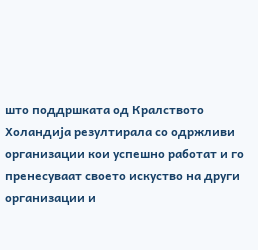што поддршката од Кралството Холандија резултирала со одржливи организации кои успешно работат и го пренесуваат своето искуство на други организации и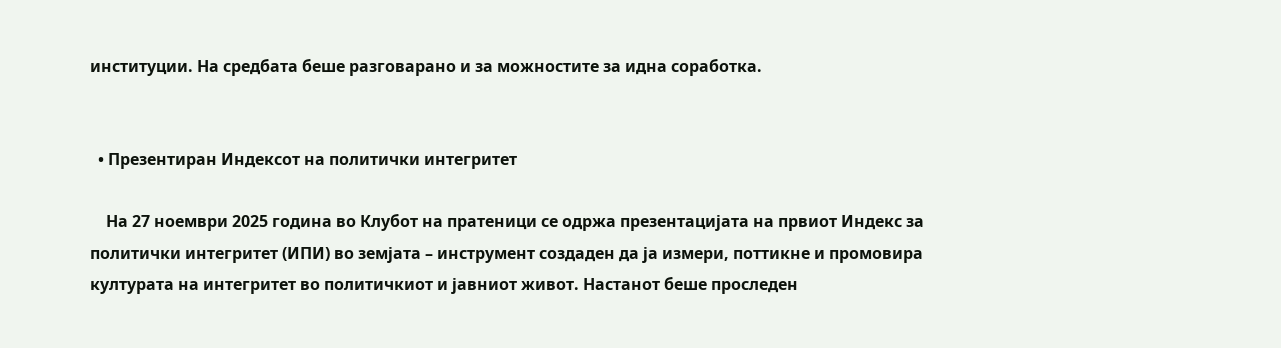институции. На средбата беше разговарано и за можностите за идна соработка.


  • Презентиран Индексот на политички интегритет

    На 27 ноември 2025 година во Клубот на пратеници се одржа презентацијата на првиот Индекс за политички интегритет (ИПИ) во земјата – инструмент создаден да ја измери, поттикне и промовира културата на интегритет во политичкиот и јавниот живот. Настанот беше проследен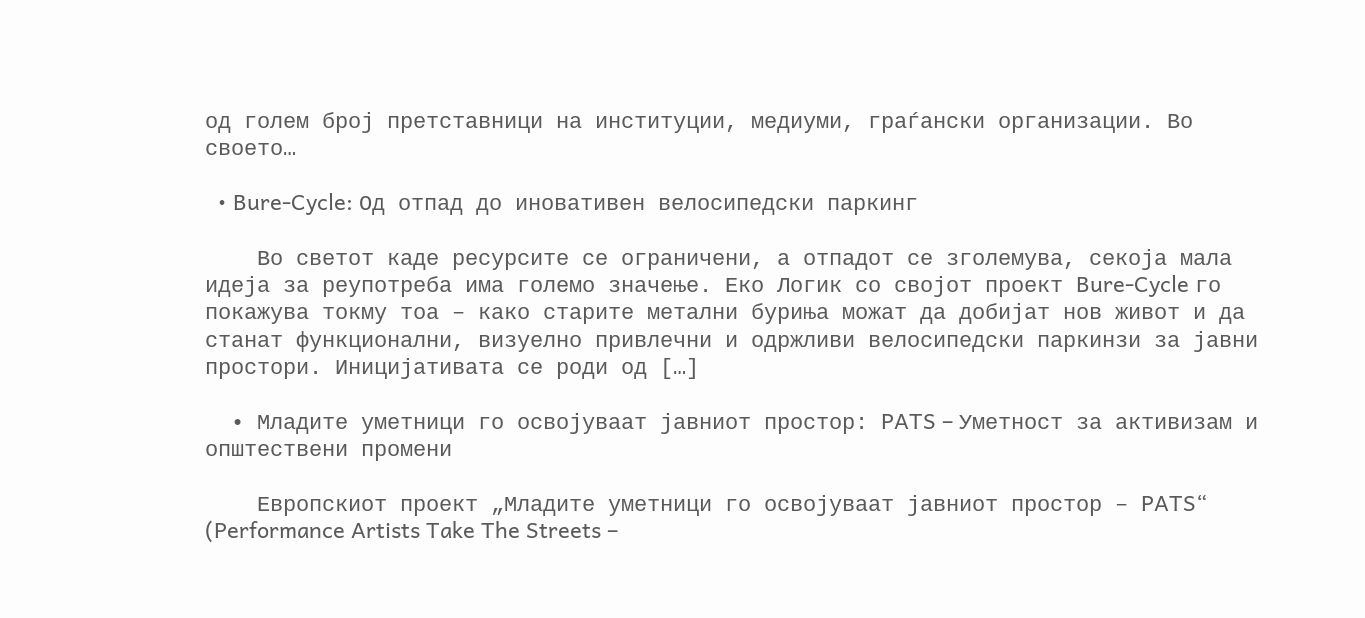од голем број претставници на институции, медиуми, граѓански организации. Во своето…

  • Bure-Cycle: Од отпад до иновативен велосипедски паркинг

    Во светот каде ресурсите се ограничени, а отпадот се зголемува, секоја мала идеја за реупотреба има големо значење. Еко Логик со својот проект Bure-Cycle го покажува токму тоа – како старите метални буриња можат да добијат нов живот и да станат функционални, визуелно привлечни и одржливи велосипедски паркинзи за јавни простори. Иницијативата се роди од […]

  • Младите уметници го освојуваат јавниот простор: PATS – Уметност за активизам и општествени промени

    Европскиот проект „Младите уметници го освојуваат јавниот простор – PATS“ (Performance Artists Take The Streets –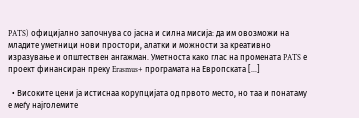PATS) официјално започнува со јасна и силна мисија: да им овозможи на младите уметници нови простори, алатки и можности за креативно изразување и општествен ангажман. Уметноста како глас на промената PATS е проект финансиран преку Erasmus+ програмата на Европската […]

  • Високите цени ја истиснаа корупцијата од првото место, но таа и понатаму е меѓу најголемите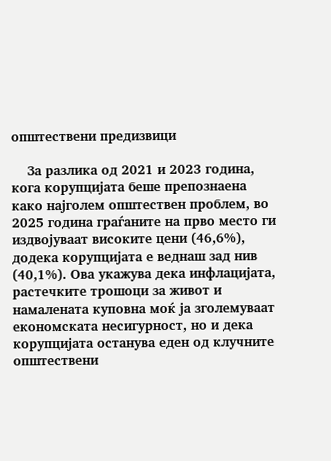општествени предизвици

    За разлика од 2021 и 2023 година, кога корупцијата беше препознаена како најголем општествен проблем, во 2025 година граѓаните на прво место ги издвојуваат високите цени (46,6%), додека корупцијата е веднаш зад нив (40,1%). Ова укажува дека инфлацијата, растечките трошоци за живот и намалената куповна моќ ја зголемуваат економската несигурност, но и дека корупцијата останува еден од клучните општествени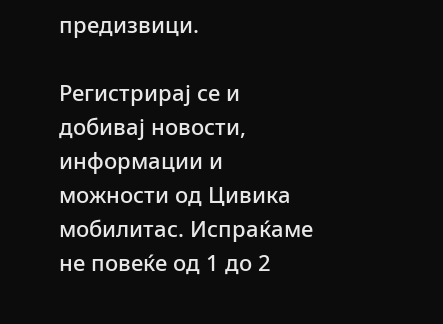предизвици.

Регистрирај се и добивај новости, информации и можности од Цивика мобилитас. Испраќаме не повеќе од 1 до 2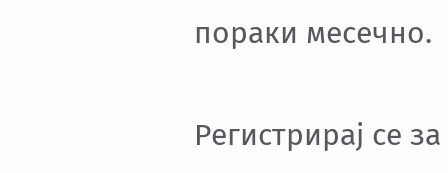пораки месечно.

Регистрирај се за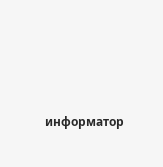информатор